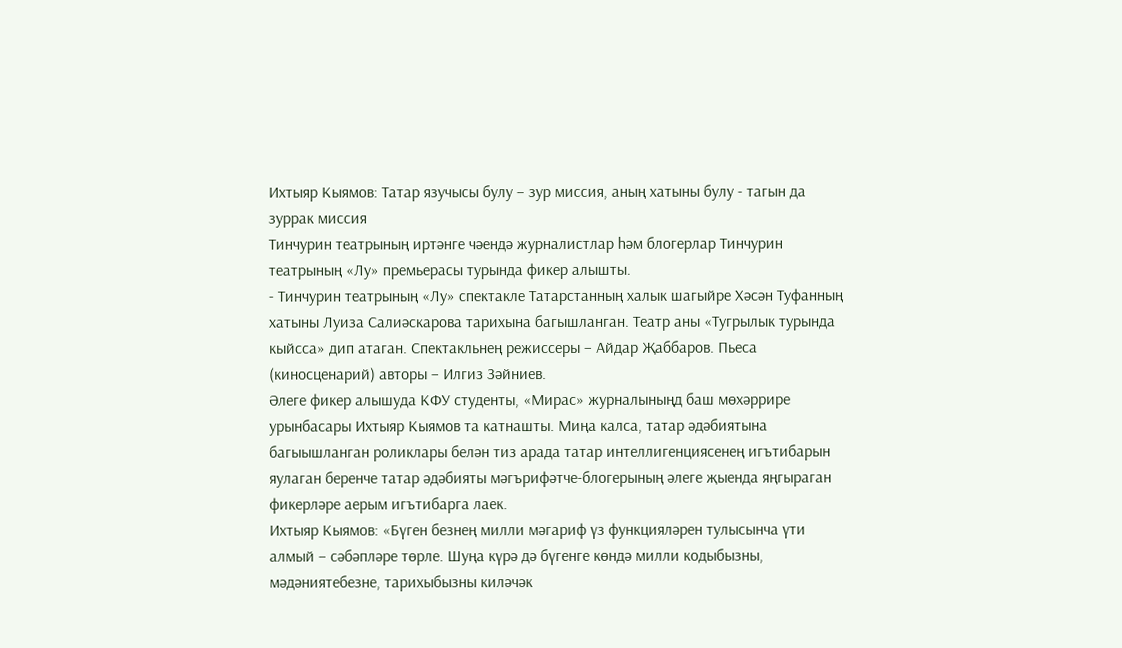Ихтыяр Кыямов: Татар язучысы булу – зур миссия, аның хатыны булу - тагын да зуррак миссия
Тинчурин театрының иртәнге чәендә журналистлар һәм блогерлар Тинчурин театрының «Лу» премьерасы турында фикер алышты.
- Тинчурин театрының «Лу» спектакле Татарстанның халык шагыйре Хәсән Туфанның хатыны Луиза Салиәскарова тарихына багышланган. Театр аны «Тугрылык турында кыйсса» дип атаган. Спектакльнең режиссеры – Айдар Җаббаров. Пьеса (киносценарий) авторы – Илгиз Зәйниев.
Әлеге фикер алышуда КФУ студенты, «Мирас» журналыныңд баш мөхәррире урынбасары Ихтыяр Кыямов та катнашты. Миңа калса, татар әдәбиятына багыышланган роликлары белән тиз арада татар интеллигенциясенең игътибарын яулаган беренче татар әдәбияты мәгърифәтче-блогерының әлеге җыенда яңгыраган фикерләре аерым игътибарга лаек.
Ихтыяр Кыямов: «Бүген безнең милли мәгариф үз функцияләрен тулысынча үти алмый – сәбәпләре төрле. Шуңа күрә дә бүгенге көндә милли кодыбызны, мәдәниятебезне, тарихыбызны киләчәк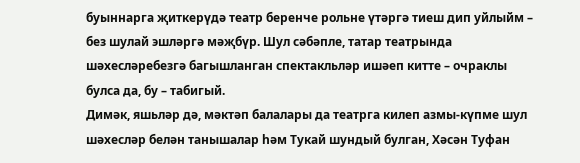буыннарга җиткерүдә театр беренче рольне үтәргә тиеш дип уйлыйм – без шулай эшләргә мәҗбүр. Шул сәбәпле, татар театрында шәхесләребезгә багышланган спектакльләр ишәеп китте – очраклы булса да, бу – табигый.
Димәк, яшьләр дә, мәктәп балалары да театрга килеп азмы-күпме шул шәхесләр белән танышалар һәм Тукай шундый булган, Хәсән Туфан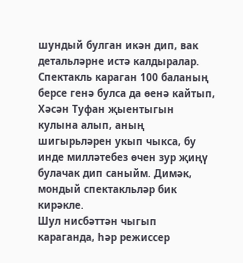шундый булган икән дип, вак детальләрне истә калдыралар. Спектакль караган 100 баланың берсе генә булса да өенә кайтып, Хәсән Туфан җыентыгын кулына алып, аның шигырьләрен укып чыкса, бу инде милләтебез өчен зур җиңү булачак дип саныйм. Димәк, мондый спектакльләр бик кирәкле.
Шул нисбәттән чыгып караганда, һәр режиссер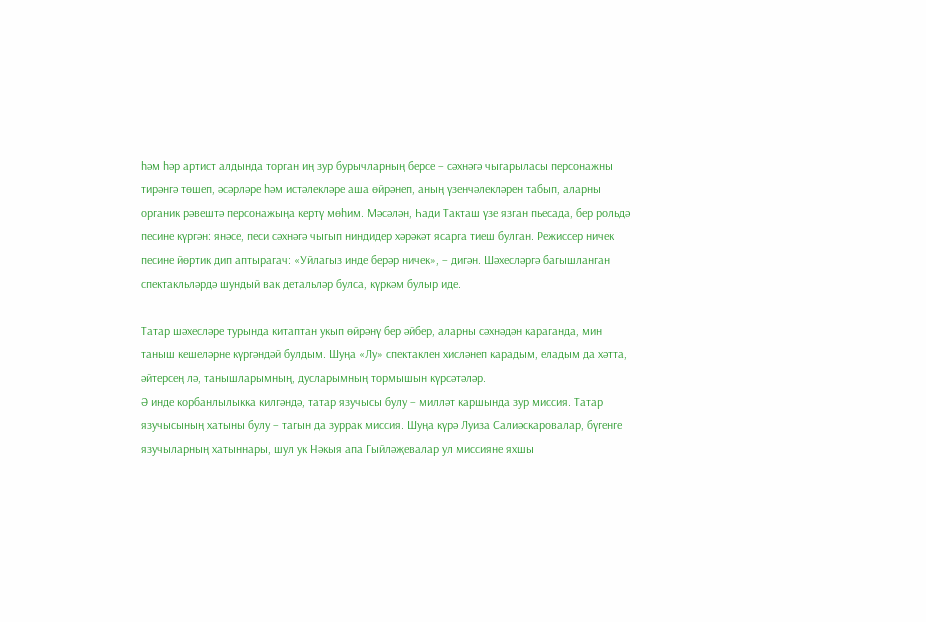һәм һәр артист алдында торган иң зур бурычларның берсе – сәхнәгә чыгарыласы персонажны тирәнгә төшеп, әсәрләре һәм истәлекләре аша өйрәнеп, аның үзенчәлекләрен табып, аларны органик рәвештә персонажыңа кертү мөһим. Мәсәлән, Һади Такташ үзе язган пьесада, бер рольдә песине күргән: янәсе, песи сәхнәгә чыгып ниндидер хәрәкәт ясарга тиеш булган. Режиссер ничек песине йөртик дип аптырагач: «Уйлагыз инде берәр ничек», – дигән. Шәхесләргә багышланган спектакльләрдә шундый вак детальләр булса, күркәм булыр иде.

Татар шәхесләре турында китаптан укып өйрәнү бер әйбер, аларны сәхнәдән караганда, мин таныш кешеләрне күргәндәй булдым. Шуңа «Лу» спектаклен хисләнеп карадым, еладым да хәтта, әйтерсең лә, танышларымның, дусларымның тормышын күрсәтәләр.
Ә инде корбанлылыкка килгәндә, татар язучысы булу – милләт каршында зур миссия. Татар язучысының хатыны булу – тагын да зуррак миссия. Шуңа күрә Луиза Салиәскаровалар, бүгенге язучыларның хатыннары, шул ук Нәкыя апа Гыйләҗевалар ул миссияне яхшы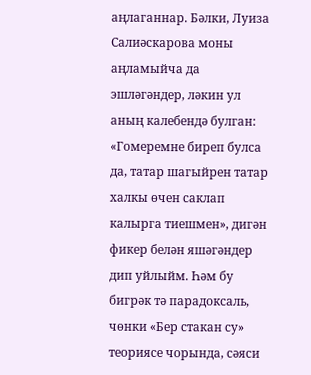аңлаганнар. Бәлки, Луиза Салиәскарова моны аңламыйча да эшләгәндер, ләкин ул аның калебендә булган: «Гомеремне биреп булса да, татар шагыйрен татар халкы өчен саклап калырга тиешмен», дигән фикер белән яшәгәндер дип уйлыйм. Һәм бу бигрәк тә парадоксаль, чөнки «Бер стакан су» теориясе чорында, сәяси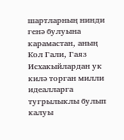шартларның нинди генә булуына карамастан, аның Кол Гали, Гаяз Исхакыйлардан ук килә торган милли идеалларга тугрылыклы булып калуы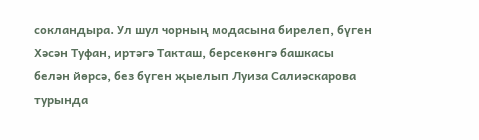сокландыра. Ул шул чорның модасына бирелеп, бүген Хәсән Туфан, иртәгә Такташ, берсекөнгә башкасы белән йөрсә, без бүген җыелып Луиза Салиәскарова турында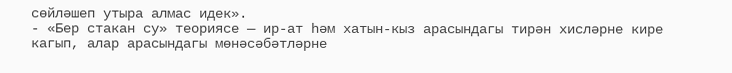сөйләшеп утыра алмас идек».
- «Бер стакан су» теориясе — ир-ат һәм хатын-кыз арасындагы тирән хисләрне кире кагып, алар арасындагы мөнәсәбәтләрне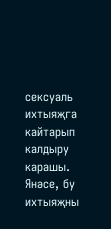сексуаль ихтыяҗга кайтарып калдыру карашы. Янәсе, бу ихтыяҗны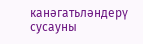канәгатьләндерү сусауны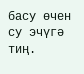басу өчен су эчүгә тиң.